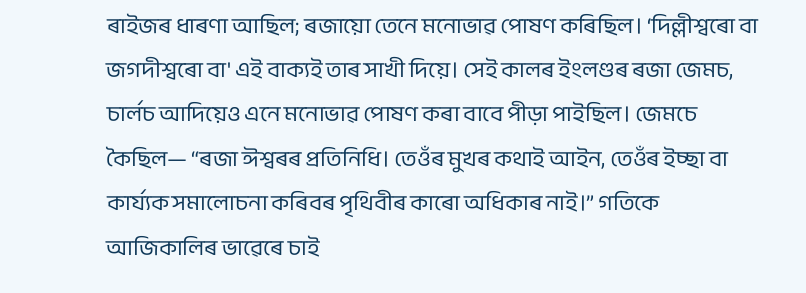ৰাইজৰ ধাৰণা আছিল; ৰজায়ো তেনে মনোভাৱ পোষণ কৰিছিল। ‘দিল্লীশ্বৰো বা জগদীশ্বৰো বা' এই বাক্যই তাৰ সাখী দিয়ে। সেই কালৰ ইংলণ্ডৰ ৰজা জেমচ, চাৰ্লচ আদিয়েও এনে মনোভাৱ পোষণ কৰা বাবে পীড়া পাইছিল। জেমচে কৈছিল— “ৰজা ঈশ্বৰৰ প্ৰতিনিধি। তেওঁৰ মুখৰ কথাই আইন, তেওঁৰ ইচ্ছা বা কাৰ্য্যক সমালোচনা কৰিবৰ পৃথিবীৰ কাৰো অধিকাৰ নাই।” গতিকে আজিকালিৰ ভাৱেৰে চাই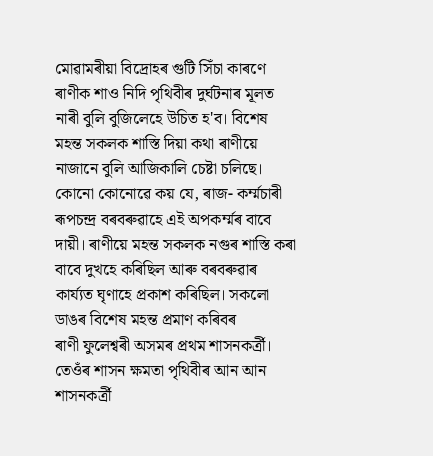মোৱামৰীয়া বিদ্ৰোহৰ গুটি সিঁচা কাৰণে ৰাণীক শাও নিদি পৃথিবীৰ দুৰ্ঘটনাৰ মূলত নাৰী বুলি বুজিলেহে উচিত হ'ব। বিশেষ মহন্ত সকলক শাস্তি দিয়া কথা ৰাণীয়ে নাজানে বুলি আজিকালি চেষ্টা চলিছে। কোনো কোনোৱে কয় যে, ৰাজ- কৰ্ম্মচাৰী ৰূপচন্দ্ৰ বৰবৰুৱাহে এই অপকৰ্ম্মৰ বাবে দায়ী। ৰাণীয়ে মহন্ত সকলক নগুৰ শাস্তি কৰা বাবে দুখহে কৰিছিল আৰু বৰবৰুৱাৰ কাৰ্য্যত ঘৃণাহে প্ৰকাশ কৰিছিল। সকলো ডাঙৰ বিশেষ মহন্ত প্ৰমাণ কৰিবৰ
ৰাণী ফুলেশ্বৰী অসমৰ প্ৰথম শাসনকৰ্ত্ৰী। তেওঁৰ শাসন ক্ষমতা পৃথিবীৰ আন আন শাসনকৰ্ত্ৰী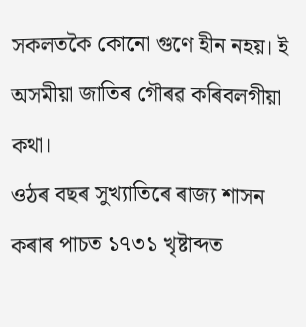সকলতকৈ কোনো গুণে হীন নহয়। ই অসমীয়া জাতিৰ গৌৰৱ কৰিবলগীয়া কথা।
ওঠৰ বছৰ সুখ্যাতিৰে ৰাজ্য শাসন কৰাৰ পাচত ১৭৩১ খৃষ্টাব্দত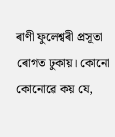ৰাণী ফুলেশ্বৰী প্ৰসূতা ৰোগত ঢুকায়। কোনো কোনোৱে কয় যে,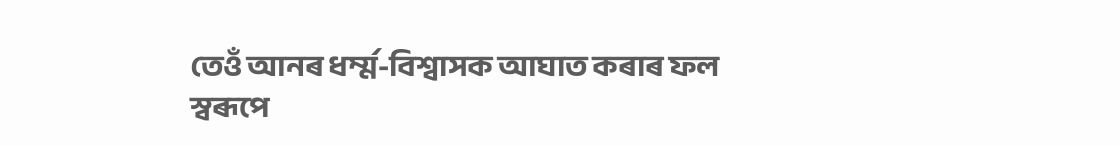তেওঁ আনৰ ধৰ্ম্ম-বিশ্বাসক আঘাত কৰাৰ ফল স্বৰূপে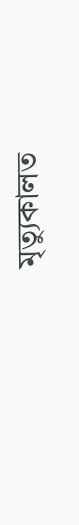মৃত্যুকালত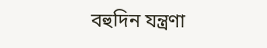বহুদিন যন্ত্ৰণা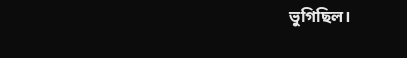ভুগিছিল।